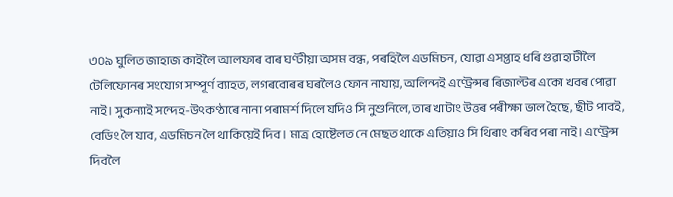৩০৯ ঘুলিত জাহাজ কাইলৈ আলফাৰ বাৰ ঘণ্টীয়া অসম বন্ধ, পৰহিলৈ এডমিচন, যোৱা এসপ্তাহ ধৰি গুৱাহাটীলৈ টেলিফোনৰ সংযোগ সম্পূর্ণ ব্যাহত, লগৰবোৰৰ ঘৰলৈও ফোন নাযায়, অলিন্দই এণ্ট্ৰেন্সৰ ৰিজাল্টৰ একো খবৰ পোৱা নাই। সুকন্যাই সন্দেহ-উৎকণ্ঠাৰে নানা পৰামৰ্শ দিলে যদিও সি নুশুনিলে, তাৰ খাটাং উত্তৰ পৰীক্ষা ভাল হৈছে, ছীট পাবই, বেডিং লৈ যাব, এডমিচন লৈ থাকিয়েই দিব । মাত্ৰ হোষ্টেলত নে মেছত থাকে এতিয়াও সি থিৰাং কৰিব পৰা নাই। এণ্ট্ৰেন্স দিবলৈ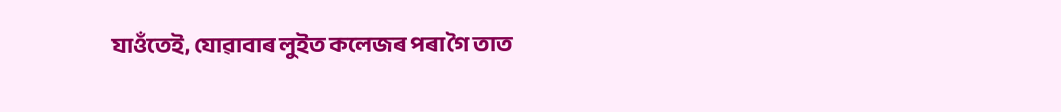যাওঁতেই, যোৱাবাৰ লুইত কলেজৰ পৰা গৈ তাত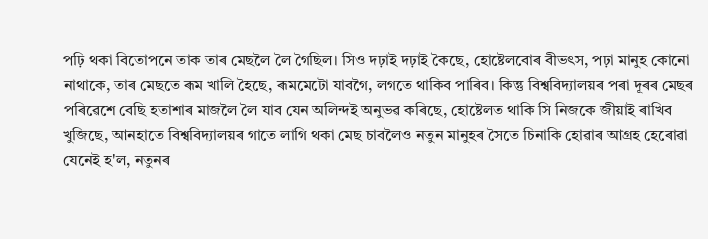পঢ়ি থকা বিতোপনে তাক তাৰ মেছলৈ লৈ গৈছিল। সিও দঢ়াই দঢ়াই কৈছে, হোষ্টেলবোৰ বীভৎস, পঢ়া মানুহ কোনো নাথাকে, তাৰ মেছতে ৰূম খালি হৈছে, ৰূমমেটো যাবগৈ, লগতে থাকিব পাৰিব। কিন্তু বিশ্ববিদ্যালয়ৰ পৰা দূৰৰ মেছৰ পৰিৱেশে বেছি হতাশাৰ মাজলৈ লৈ যাব যেন অলিন্দই অনুভৱ কৰিছে, হোষ্টেলত থাকি সি নিজকে জীয়াই ৰাখিব খুজিছে, আনহাতে বিশ্ববিদ্যালয়ৰ গাতে লাগি থকা মেছ চাবলৈও নতুন মানুহৰ সৈতে চিনাকি হোৱাৰ আগ্ৰহ হেৰোৱা যেনেই হ'ল, নতুনৰ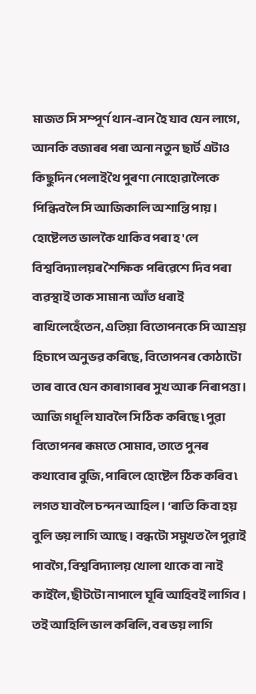মাজত সি সম্পূর্ণ থান-বান হৈ যাব যেন লাগে, আনকি বজাৰৰ পৰা অনা নতুন ছার্ট এটাও কিছুদিন পেলাই থৈ পুৰণা নোহোৱালৈকে পিন্ধিবলৈ সি আজিকালি অশান্তি পায়। হোষ্টেলত ভালকৈ থাকিব পৰা হ'লে বিশ্ববিদ্যালয়ৰ শৈক্ষিক পৰিৱেশে দিব পৰা ব্যৱস্থাই তাক সামান্য আঁত ধৰাই ৰাখিলেহেঁতেন, এতিয়া বিতোপনকে সি আশ্রয় হিচাপে অনুভৱ কৰিছে, বিতোপনৰ কোঠাটো তাৰ বাবে যেন কাৰাগাৰৰ সুখ আৰু নিৰাপত্তা । আজি গধূলি যাবলৈ সি ঠিক কৰিছে ৷ পুৱা বিতোপনৰ ৰূমতে সোমাব, তাতে পুনৰ কথাবোৰ বুজি, পাৰিলে হোষ্টেল ঠিক কৰিব ৷ লগত যাবলৈ চন্দন আহিল। ‘ৰাতি কিবা হয় বুলি ভয় লাগি আছে। বন্ধটো সমুখত লৈ পুৱাই পাবগৈ, বিশ্ববিদ্যালয় খোলা থাকে বা নাই কাইলৈ, ছীটটো নাপালে ঘূৰি আহিবই লাগিব । তই আহিলি ভাল কৰিলি, বৰ ভয় লাগি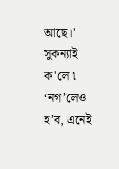আছে।' সুকন্যাই ক'লে ৷ ‘নগ’লেও হ’ব, এনেই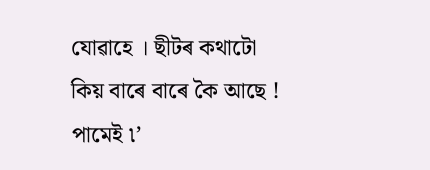যোৱাহে । ছীটৰ কথাটো কিয় বাৰে বাৰে কৈ আছে ! পামেই ৷’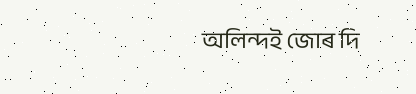অলিন্দই জোৰ দি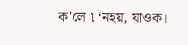ক'লে ৷ ‘নহয়, যাওক।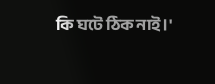কি ঘটে ঠিক নাই।'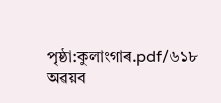পৃষ্ঠা:কুলাংগাৰ.pdf/৬১৮
অৱয়ব